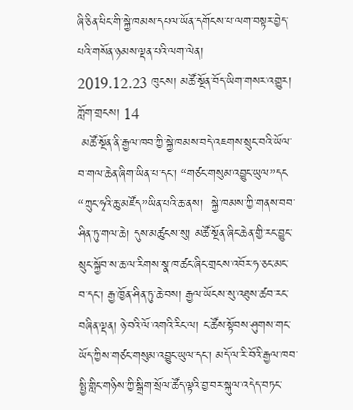ཞི་ཅིན་ཕིང་གི་སྐྱེ་ཁམས་དཔལ་ཡོན་དགོངས་པ་ལག་བསྟར་བྱེད་པའི་གསོན་ཉམས་ལྡན་པའི་ལག་ལེན།
2019.12.23 ཁུངས། མཚོ་སྔོན་བོད་ཡིག་གསར་འགྱུར། ཀློག་གྲངས། 14
 མཚོ་སྔོན་ནི་རྒྱལ་ཁབ་ཀྱི་སྐྱེ་ཁམས་བདེ་འཇགས་སྲུང་བའི་ཡོལ་བ་གལ་ཆེན་ཞིག་ཡིན་པ་དང་། “གཙང་གསུམ་འབྱུང་ཡུལ”དང “ཀྲུང་ཧྭའི་ཆུ་མཛོད”ཡིན་པའི་ཆ་ནས།  སྐྱེ་ཁམས་ཀྱི་གནས་བབ་ཤིན་ཏུ་གལ་ཆེ། དུས་མཚུངས་སུ། མཚོ་སྔོན་ཞིང་ཆེན་གྱི་རང་བྱུང་སྲུང་སྐྱོབ་ས་ཆ་ལ་རིགས་སྣ་ཁ་ཚང་ཞིང་གྲངས་འབོར་ཧ་ཅང་མང་བ་དང་། རྒྱ་ཁྱོན་ཤིན་ཏུ་ཆེ་བས། རྒྱལ་ཡོངས་སུ་འཐུས་ཚབ་རང་བཞིན་ལྡན། ཉེ་བའི་ལོ་འགའི་རིང་ལ། ང་ཚོས་སྟོབས་ཤུགས་གང་ཡོད་ཀྱིས་གཙང་གསུམ་འབྱུང་ཡུལ་དང་། མདོ་ལ་རི་བོའི་རྒྱལ་ཁབ་སྤྱི་གླིང་གཉིས་ཀྱི་སྒྲིག་སྲོལ་ཚོད་ལྟའི་བྱ་བར་སྐུལ་འདེད་བཏང་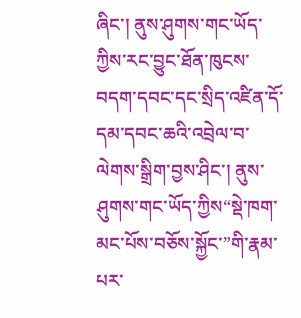ཞིང་། ནུས་ཤུགས་གང་ཡོད་ཀྱིས་རང་བྱུང་ཐོན་ཁུངས་བདག་དབང་དང་སྲིད་འཛིན་དོ་དམ་དབང་ཆའི་འབྲེལ་བ་ལེགས་སྒྲིག་བྱས་ཤིང་། ནུས་ཤུགས་གང་ཡོད་ཀྱིས“སྡེ་ཁག་མང་པོས་བཅོས་སྐྱོང་”གི་རྣམ་པར་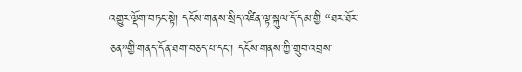འགྱུར་ལྡོག་བཏང་སྟེ། དངོས་གནས་སྲིད་འཛིན་ལྟ་སྐུལ་དོ་དམ་གྱི “ཐར་ཐོར་ཅན”གྱི་གནད་དོན་ཐག་བཅད་པ་དང་། དངོས་གནས་ཀྱི་གྲུབ་འབྲས་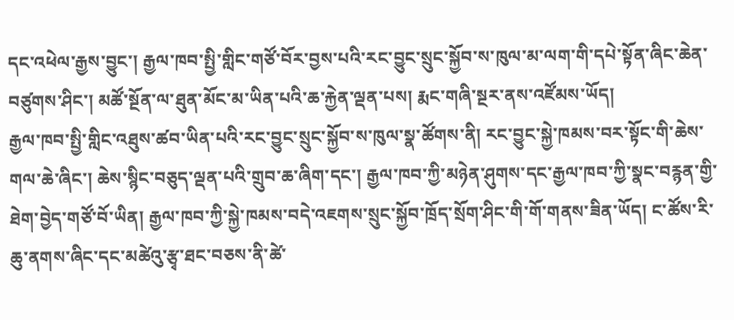དང་འཕེལ་རྒྱས་བྱུང་། རྒྱལ་ཁབ་སྤྱི་གླིང་གཙོ་བོར་བྱས་པའི་རང་བྱུང་སྲུང་སྐྱོབ་ས་ཁུལ་མ་ལག་གི་དཔེ་སྟོན་ཞིང་ཆེན་བཙུགས་ཤིང་། མཚོ་སྔོན་ལ་ཐུན་མོང་མ་ཡིན་པའི་ཆ་རྐྱེན་ལྡན་པས། རྨང་གཞི་སྔར་ནས་འཛོམས་ཡོད།
རྒྱལ་ཁབ་སྤྱི་གླིང་འཐུས་ཚབ་ཡིན་པའི་རང་བྱུང་སྲུང་སྐྱོབ་ས་ཁུལ་སྣ་ཚོགས་ནི། རང་བྱུང་སྐྱེ་ཁམས་བར་སྟོང་གི་ཆེས་གལ་ཆེ་ཞིང་། ཆེས་སྙིང་བཅུད་ལྡན་པའི་གྲུབ་ཆ་ཞིག་དང་། རྒྱལ་ཁབ་ཀྱི་མཉེན་ཤུགས་དང་རྒྱལ་ཁབ་ཀྱི་སྣང་བརྙན་གྱི་ཐེག་བྱེད་གཙོ་བོ་ཡིན། རྒྱལ་ཁབ་ཀྱི་སྐྱེ་ཁམས་བདེ་འཇགས་སྲུང་སྐྱོབ་ཁྲོད་སྲོག་ཤིང་གི་གོ་གནས་ཟིན་ཡོད། ང་ཚོས་རི་ཆུ་ནགས་ཞིང་དང་མཚེའུ་རྩྭ་ཐང་བཅས་ནི་ཚེ་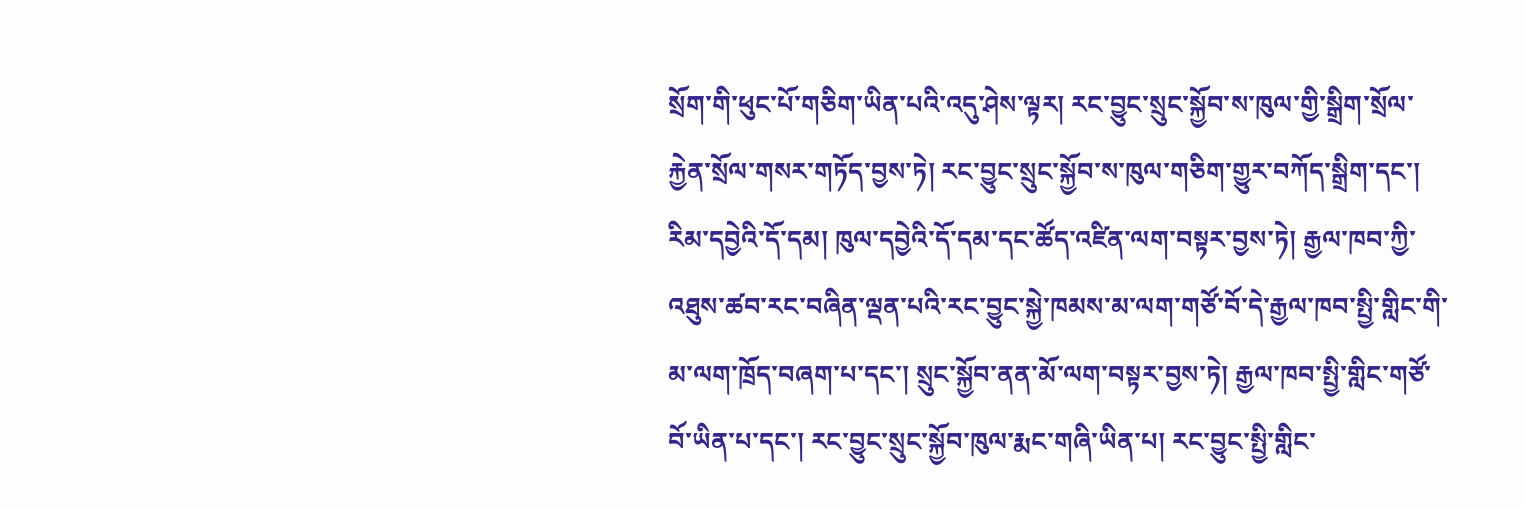སྲོག་གི་ཕུང་པོ་གཅིག་ཡིན་པའི་འདུ་ཤེས་ལྟར། རང་བྱུང་སྲུང་སྐྱོབ་ས་ཁུལ་གྱི་སྒྲིག་སྲོལ་རྐྱེན་སྲོལ་གསར་གཏོད་བྱས་ཏེ། རང་བྱུང་སྲུང་སྐྱོབ་ས་ཁུལ་གཅིག་གྱུར་བཀོད་སྒྲིག་དང་། རིམ་དབྱེའི་དོ་དམ། ཁུལ་དབྱེའི་དོ་དམ་དང་ཚོད་འཛིན་ལག་བསྟར་བྱས་ཏེ། རྒྱལ་ཁབ་ཀྱི་འཐུས་ཚབ་རང་བཞིན་ལྡན་པའི་རང་བྱུང་སྐྱེ་ཁམས་མ་ལག་གཙོ་བོ་དེ་རྒྱལ་ཁབ་སྤྱི་གླིང་གི་མ་ལག་ཁྲོད་བཞག་པ་དང་། སྲུང་སྐྱོབ་ནན་མོ་ལག་བསྟར་བྱས་ཏེ། རྒྱལ་ཁབ་སྤྱི་གླིང་གཙོ་བོ་ཡིན་པ་དང་། རང་བྱུང་སྲུང་སྐྱོབ་ཁུལ་རྨང་གཞི་ཡིན་པ། རང་བྱུང་སྤྱི་གླིང་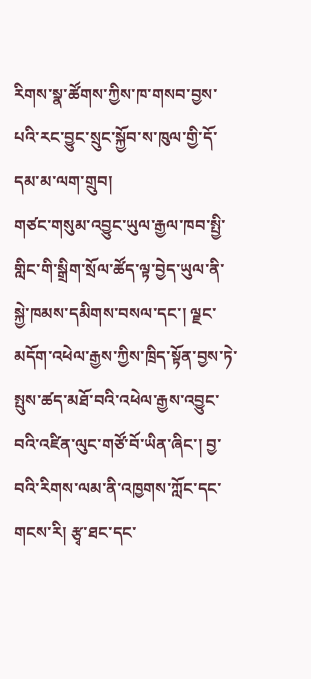རིགས་སྣ་ཚོགས་ཀྱིས་ཁ་གསབ་བྱས་པའི་རང་བྱུང་སྲུང་སྐྱོབ་ས་ཁུལ་གྱི་དོ་དམ་མ་ལག་གྲུབ།
གཙང་གསུམ་འབྱུང་ཡུལ་རྒྱལ་ཁབ་སྤྱི་གླིང་གི་སྒྲིག་སྲོལ་ཚོད་ལྟ་བྱེད་ཡུལ་ནི་སྐྱེ་ཁམས་དམིགས་བསལ་དང་། ལྗང་མདོག་འཕེལ་རྒྱས་ཀྱིས་ཁྲིད་སྟོན་བྱས་ཏེ་སྤུས་ཚད་མཐོ་བའི་འཕེལ་རྒྱས་འབྱུང་བའི་འཛིན་ལུང་གཙོ་བོ་ཡིན་ཞིང་། བྱ་བའི་རིགས་ལམ་ནི་འཁྱགས་ཀློང་དང་གངས་རི། རྩྭ་ཐང་དང་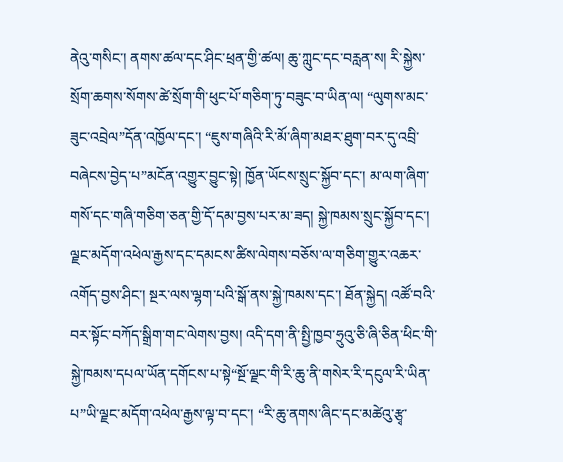ནེའུ་གསིང་། ནགས་ཚལ་དང་ཤིང་ཕྲན་གྱི་ཚལ། ཆུ་ཀླུང་དང་བརླན་ས། རི་སྐྱེས་སྲོག་ཆགས་སོགས་ཚེ་སྲོག་གི་ཕུང་པོ་གཅིག་ཏུ་བཟུང་བ་ཡིན་ལ། “ལུགས་མང་ཟུང་འབྲེལ”དོན་འཁྱོལ་དང་། “ཇུས་གཞིའི་རི་མོ་ཞིག་མཐར་ཐུག་བར་དུ་འབྲི་བཞེངས་བྱེད་པ”མངོན་འགྱུར་བྱུང་སྟེ། ཁྱོན་ཡོངས་སྲུང་སྐྱོབ་དང་། མ་ལག་ཞིག་གསོ་དང་གཞི་གཅིག་ཅན་གྱི་དོ་དམ་བྱས་པར་མ་ཟད། སྐྱེ་ཁམས་སྲུང་སྐྱོབ་དང་། ལྗང་མདོག་འཕེལ་རྒྱས་དང་དམངས་ཚིས་ལེགས་བཅོས་ལ་གཅིག་གྱུར་འཆར་འགོད་བྱས་ཤིང་། སྔར་ལས་ལྷག་པའི་སྒོ་ནས་སྐྱེ་ཁམས་དང་། ཐོན་སྐྱེད། འཚོ་བའི་བར་སྟོང་བཀོད་སྒྲིག་གང་ལེགས་བྱས། འདི་དག་ནི་སྤྱི་ཁྱབ་ཧྲུའུ་ཅི་ཞི་ཅིན་ཕིང་གི་སྐྱེ་ཁམས་དཔལ་ཡོན་དགོངས་པ་སྟེ“སྔོ་ལྗང་གི་རི་ཆུ་ནི་གསེར་རི་དངུལ་རི་ཡིན་པ”ཡི་ལྗང་མདོག་འཕེལ་རྒྱས་ལྟ་བ་དང་། “རི་ཆུ་ནགས་ཞིང་དང་མཚེའུ་རྩྭ་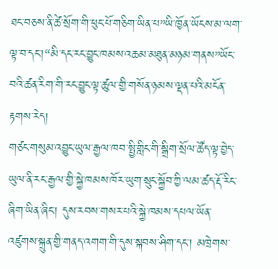ཐང་བཅས་ནི་ཚེ་སྲོག་གི་ཕུང་པོ་གཅིག་ཡིན་པ”ཡི་ཁྱོན་ཡོངས་མ་ལག་ལྟ་བ་དང་།“མི་དང་རང་བྱུང་ཁམས་འཆམ་མཐུན་མཉམ་གནས”ཡོང་བའི་ཚན་རིག་གི་རང་བྱུང་ལྟ་ཚུལ་གྱི་གསོན་ཉམས་ལྡན་པའི་མངོན་རྟགས་རེད།
གཙང་གསུམ་འབྱུང་ཡུལ་རྒྱལ་ཁབ་སྤྱི་གླིང་གི་སྒྲིག་སྲོལ་ཚོད་ལྟ་བྱེད་ཡུལ་ནི་རང་རྒྱལ་གྱི་སྐྱེ་ཁམས་ཁོར་ཡུག་སྲུང་སྐྱོབ་ཀྱི་ལམ་ཚད་རྡོ་རིང་ཞིག་ཡིན་ཞིང་། དུས་རབས་གསར་པའི་སྐྱེ་ཁམས་དཔལ་ཡོན་འཛུགས་སྐྲུན་གྱི་གནད་འགག་གི་དུས་སྐབས་ཤིག་དང་། མཁྲེགས་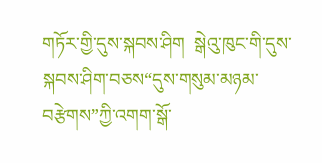གཏོར་གྱི་དུས་སྐབས་ཤིག  སྒེའུ་ཁུང་གི་དུས་སྐབས་ཤིག་བཅས“དུས་གསུམ་མཉམ་བརྩེགས”ཀྱི་འགག་སྒོ་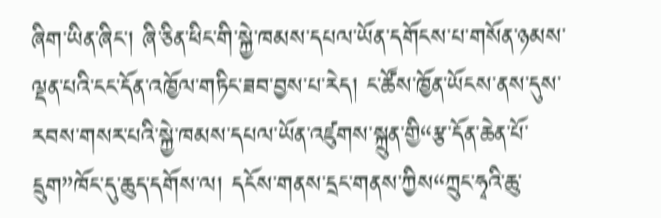ཞིག་ཡིན་ཞིང་། ཞི་ཅིན་ཕིང་གི་སྐྱེ་ཁམས་དཔལ་ཡོན་དགོངས་པ་གསོན་ཉམས་ལྡན་པའི་ངང་དོན་འཁྱོལ་གཏིང་ཟབ་བྱས་པ་རེད། ང་ཚོས་ཁྱོན་ཡོངས་ནས་དུས་རབས་གསར་པའི་སྐྱེ་ཁམས་དཔལ་ཡོན་འཛུགས་སྐྲུན་གྱི“རྩ་དོན་ཆེན་པོ་དྲུག”ཁོང་དུ་ཆུད་དགོས་ལ། དངོས་གནས་དྲང་གནས་ཀྱིས“ཀྲུང་ཧྭའི་ཆུ་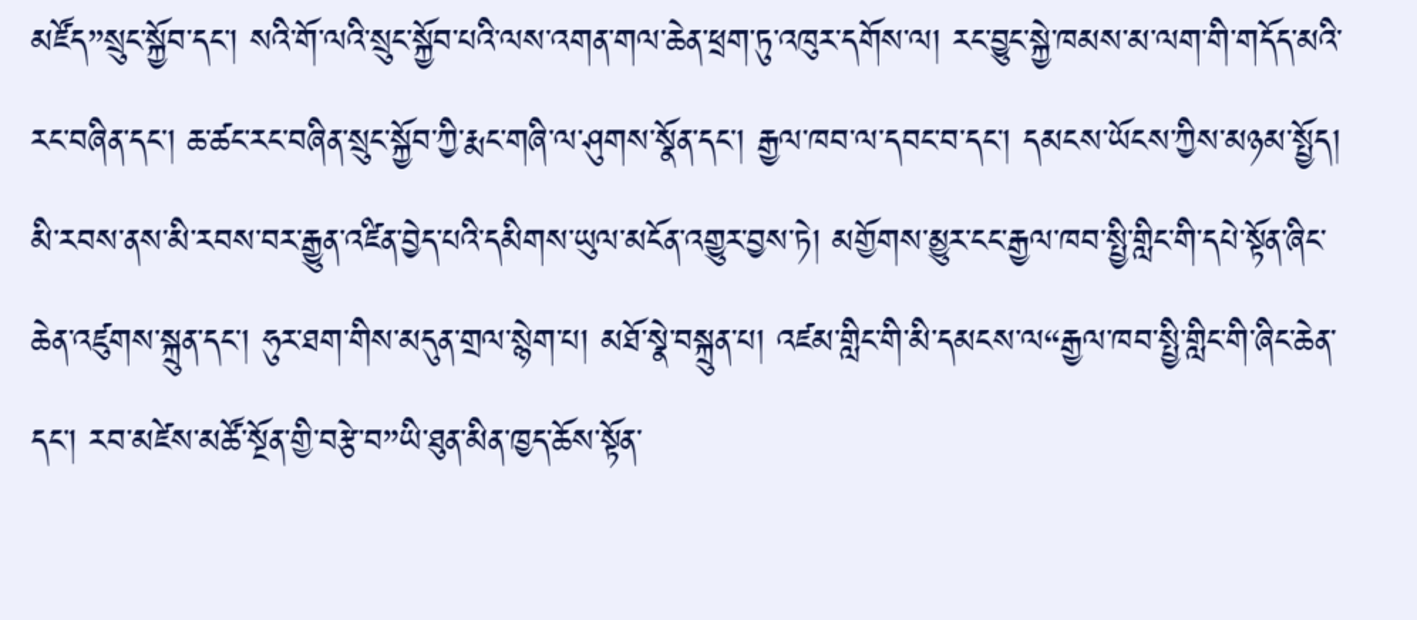མཛོད”སྲུང་སྐྱོབ་དང་། སའི་གོ་ལའི་སྲུང་སྐྱོབ་པའི་ལས་འགན་གལ་ཆེན་ཕྲག་ཏུ་འཁུར་དགོས་ལ། རང་བྱུང་སྐྱེ་ཁམས་མ་ལག་གི་གདོད་མའི་རང་བཞིན་དང་། ཆ་ཚང་རང་བཞིན་སྲུང་སྐྱོབ་ཀྱི་རྨང་གཞི་ལ་ཤུགས་སྣོན་དང་། རྒྱལ་ཁབ་ལ་དབང་བ་དང་། དམངས་ཡོངས་ཀྱིས་མཉམ་སྤྱོད། མི་རབས་ནས་མི་རབས་བར་རྒྱུན་འཛིན་བྱེད་པའི་དམིགས་ཡུལ་མངོན་འགྱུར་བྱས་ཏེ། མགྱོགས་མྱུར་ངང་རྒྱལ་ཁབ་སྤྱི་གླིང་གི་དཔེ་སྟོན་ཞིང་ཆེན་འཛུགས་སྐྲུན་དང་། ཧུར་ཐག་གིས་མདུན་གྲལ་སྙེག་པ། མཐོ་སྣེ་བསྐྲུན་པ། འཛམ་གླིང་གི་མི་དམངས་ལ“རྒྱལ་ཁབ་སྤྱི་གླིང་གི་ཞིང་ཆེན་དང་། རབ་མཛེས་མཚོ་སྔོན་གྱི་བརྩེ་བ”ཡི་ཐུན་མིན་ཁྱད་ཆོས་སྟོན་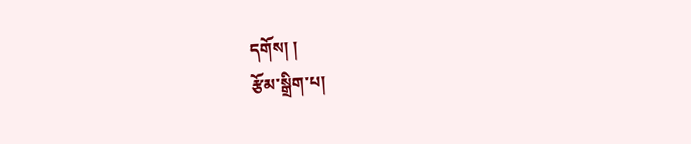དགོས། །
རྩོམ་སྒྲིག་པ།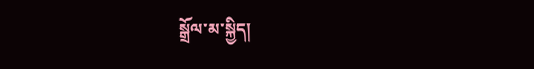སྒྲོལ་མ་སྐྱིད།